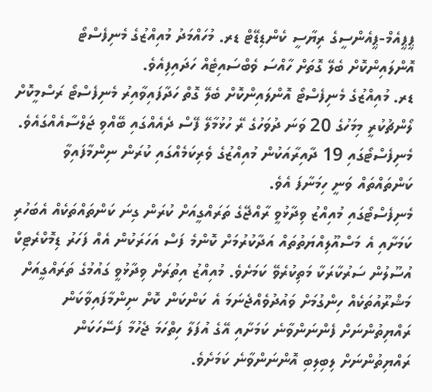ޕީޕީއެމް-ޕީއެންސީގެ ރިޔާސީ ކެންޑިޑޭޓް ޑރ. މުހައްމަދު މުއިއްޒުގެ މެނިފެސްޓޯ އޮންލައިންކޮށް ބެލޭ ގޮތަށް ހާއްސަ ވެބްސައިޓެއް ހަދައިފިއެވެ.
ޑރ. މުއިއްޒުގެ މެނިފެސްޓޯ އޮންލައިންކޮށް ބެލޭ ގޮތް ހަދާފައިވާއިރު މެނިފެސްޓޯ ރަސްމީކޮށް ލޯންޗުކުރީ މިމަހުގެ 20 ވަނަ ދުވަހުގެ ރޭ ހުޅުމާލޭ ފޭސް ދެއެއްގައި ބޭއްވި ޖަލްސާއެއްގައެވެ. މެނިފެސްޓޯގައި 19 ދާއިރާއަކުން މުއިއްޒުގެ ވެރިކަމެއްގައި ކުރަން ނިންމާފައިވާ ކަންތައްތައް ވަނީ ހިމަނާފަ އެވެ.
މެނިފެސްޓޯގައި މުއިއްޒު ވިދާޅުވީ ރާއްޖޭގެ ތަރައްގީއަށް ކުރަން ގިނަ ކަންތައްތަކެއް އެބަހުރި ކަމަށާއި އެ މަސްއޫލިއްޔަތުތައް އަދާކުރުމަށް ކޮންމެ ފަސް އަހަރަކުން އެއް ފަހަރު ޑިމޮކްރެޓިކް އުސޫލުން ސަރުކާރަކާ މަތިކުރެވޭ ކަމަށެވެ. މުއިއްޒު އިތުރަށް ވިދާޅުވީ ގައުމުގެ ތަރައްގީއަށް މަޝްރޫއުތަކެއް ހިންގުމަށް ވައުދުވެއްޖެނަމަ އެ ކަންކަން ކޮށް ނިންމާފައިވާކަން ރައްޔިތުންނަށް ފެންނަންވާނެ ކަމަށާއި އޭގެ އުފަލާ ހިތްހަމަ ޖެހުމާ ފަސޭހަކަން ރައްޔިތުންނަށް ލިބިލިބި އޮންނަންވާނެ ކަމަށެވެ.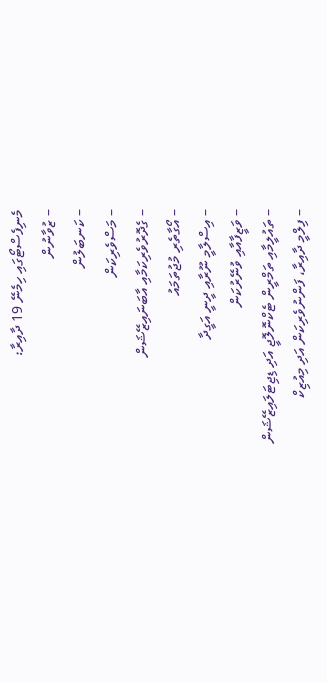މެނިފެސްޓޯގައި ހިމެނޭ 19 ދާއިރާ:
– ޒުވާނުން
– ކަނބަލުން
– މަސްވެރިކަން
– ގެދޮރުވެރިކަމާއި އާބަނައިޒޭޝަން
– އޯގާތެރި މުޖުތަމައު
– އިސްލާމީ ނޫރާއި ދީނީ އަގީދާ
– ވަޒީފާއާއި ވުނޭރުކަން
– ތައުލީމާއި ތަމްރީން ޓެކްނޮލޮޖީ އަދި ޑިޖިޓަލައިޒޭޝަން
– ފިލްމީ ދާއިރާ، ފަންނުވެރިކަން އަދި މިއުޒިކް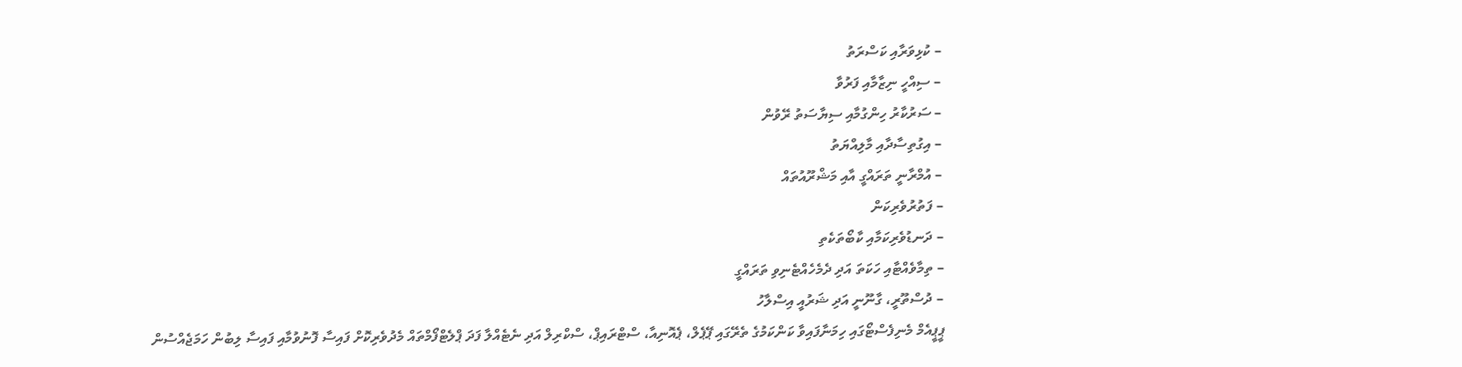– ކުޅިވަރާއި ކަސްރަތު
– ސިއްހީ ނިޒާމާއި ފަރުވާ
– ސަރުކާރު ހިންގުމާއި ސިޔާސަތު ރޭވުން
– އިގުތިސާދާއި މާލިއްޔަތު
– އުމްރާނީ ތަރައްގީ އާއި މަޝްރޫއުތައް
– ފަތުރުވެރިކަން
– ދަނޑުވެރިކަމާއި ކާބޯތަކެތި
– ތިމާވެއްޓާއި ހަކަތަ އަދި ދެމެހެއްޓެނިވި ތަރައްގީ
– ދުސްތޫރީ، ގާނޫނީ އަދި ޝަރުއީ އިސްލާހު
ޕީޕީއެމް މެނިފެސްޓޯގައި ހިމަނާފައިވާ ކަންކަމުގެ ތެރޭގައި ޕޭޕެލް، ޕެއޮނިއާ، ސްޓްރައިޕް، ސްކްރިލް އަދި ނެޓެއްލާ ފަދަ ޕްލެޓްފޯމްތައް މެދުވެރިކޮށް ފައިސާ ފޮނުވުމާއި ފައިސާ ލިބުން ހަމަޖެއްސުން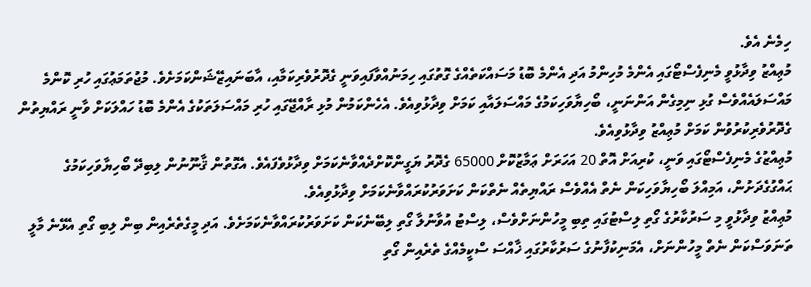ހިމެނެ އެވެ.
މުޢިއްޒު ވިދާޅުވީ މެނިފެސްޓޯގައި އެންމެ މުހިންމު އަދި އެންމެ ބޮޑު މަސައްކަތެއްގެ ގޮތުގައި ހިމަނުއްވާފައިވަނީ ގެދޮރުވެރިކަމާއި، އާބަނައިޒޭޝަންކަމަށެވެ. މުޖުތަމަޢުގައި ހުރި ކޮންމެ މައްސަލައެއްވެސް ގުޅި ނިމިގެން އަންނަނީ، ބޯހިޔާވަހިކަމުގެ މައްސަލައާއި ކަމަށް ވިދާޅުވިއެވެ. އެހެންކަމުން މުޅި ރާއްޖޭގައި ހުރި މައްސަލަތަކުގެ އެންމެ ބޮޑު ހައްލަކަށް ވާނީ ރައްޔިތުން ގެދޮރުވެރިކުރުވުން ކަމަށް މުޢިއްޒު ވިދާޅުވިއެވެ.
މުޢިއްޒުގެ މެނިފެސްޓޯގައި ވަނީ، ކުރިއަށް އޮތް 20 އަހަރަށް ޢަމާޒުކޮށް 65000 ގެދޮރު ޔަގީންކޮށްދެއްވާނެކަމަށް ވިދާޅުވެފައެވެ. އެގޮތުން ޤާނޫނުން ލިބިދޭ ބޯހިޔާވަހިކަމުގެ ޙައްގުގެދަށުން، އަމިއްލަ ބޯހިޔާވަހިކަން ނެތް އެއްވެސް ރައްޔިތެއް ނެތްކަން ކަށަވަރުކުރައްވާނެކަމަށް ވިދާޅުވިއެވެ.
މުޢިއްޒު ވިދާޅުވީ މި ސަރުކާރުގެ ގޯތި ލިސްޓުގައި ތިބި މީހުންނަށްވެސް، ލިސްޓު އުވާނުލާ ގޯތި ލިބޭނެކަން ކަށަވަރުކުރައްވާނެކަމަށެވެ. އަދި މީގެތެރެއިން ބިން ލިބި ގޯތި އެޅޭނެ މާލީ ތަނަވަސްކަން ނެތް މީހުންނަށް، އެމަނިކުފާނުގެ ސަރުކާރުގައި ޚާއްސަ ސްކީމެއްގެ ތެރެއިން ގޯތި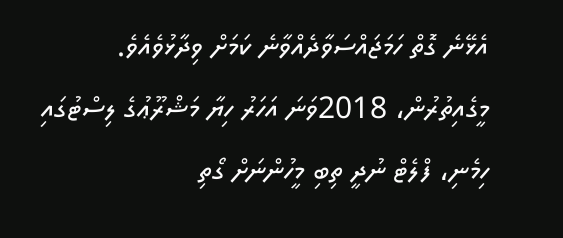އެޅޭނެ ގޮތް ހަމަޖައްސަވާދެއްވާނެ ކަމަށް ވިދާޅުވެއެވެ.
މީގެއިތުރުން، 2018ވަނަ އަހަރު ހިޔާ މަޝްރޫޢުގެ ލިސްޓުގައި ހިމެނި، ފްލެޓް ނުދީ ތިބި މީހުންނަށް ގޯތި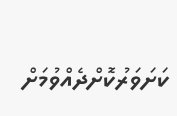ކަށަވަރުކޮށްދެއްވުމަށް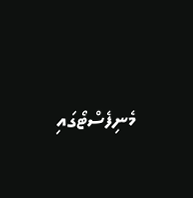މެނިފެސްޓޯގައި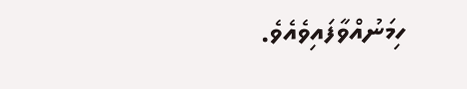ހިމަނުއްވާފައިވެއެވެ.